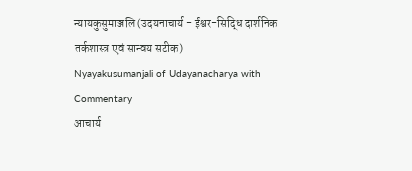न्यायकुसुमाञ्जलि (उदयनाचार्य - ईश्वर-सिद्धि दार्शनिक तर्कशास्त्र एवं सान्वय सटीक)
Nyayakusumanjali of Udayanacharya with Commentary
आचार्य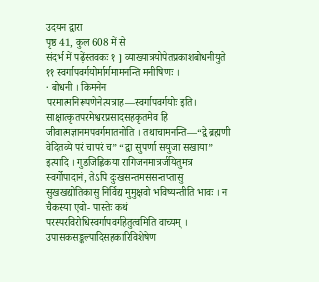उदयन द्वारा
पृष्ठ 41, कुल 608 में से
संदर्भ में पढ़ेंस्तवकः १ ] व्याख्यात्रयोपेतप्रकाशबोधनीयुते ११ स्वर्गापवर्गयोर्मार्गमामनन्ति मनीषिणः ।
· बोधनी । किमनेन परमात्मनिरूपणेनेत्यत्राह—स्वर्गापवर्गयोः इति। साक्षात्कृतपरमेश्वरप्रसादसहकृतमेव हि जीवात्मज्ञानमपवर्गमातनोति । तथाचामनन्ति—“द्वे ब्रह्मणी वेदितव्ये परं चापरं च” “द्वा सुपर्णा सयुजा सखाया” इत्यादि । गुडजिह्विकया रागिजनमात्रर्जयितुमत्र स्वर्गोपादानं, तेऽपि दुःखसन्तमससन्तप्तासु सुखखद्योतिकासु निर्विद्य मुमुक्षवो भविष्यन्तीति भावः । न चैकस्या एवो- पास्तेः कथं परस्परविरोधिस्वर्गापवर्गहेतुत्वमिति वाच्यम् । उपासकसङ्कल्पादिसहकारिविशेषेण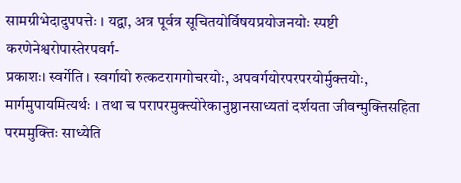सामग्रीभेदादुपपत्तेः । यद्वा, अत्र पूर्वत्र सूचितयोर्विषयप्रयोजनयोः स्पष्टी करणेनेश्वरोपास्तेरपवर्ग-
प्रकाशः। स्वर्गेति । स्वर्गायो रुत्कटरागगोचरयोः, अपवर्गयोरपरपरयोर्मुक्तयोः, मार्गमुपायमित्यर्थः । तथा च परापरमुक्त्योरेकानुष्ठानसाध्यतां दर्शयता जीवन्मुक्तिसहिता परममुक्तिः साध्येति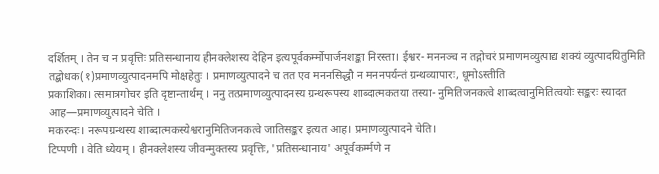दर्शितम् । तेन च न प्रवृत्तिः प्रतिसन्धानाय हीनक्लेशस्य देहिन इत्यपूर्वकर्म्मोपार्जनशङ्का निरस्ता। ईश्वर- मननञ्च न तद्गोचरं प्रमाणमव्युत्पाद्य शक्यं व्युत्पादयितुमिति तद्बोधक(१)प्रमाणव्युत्पादनमपि मोक्षहेतुः । प्रमाणव्युत्पादने च तत एव मननसिद्धौ न मननपर्यन्तं ग्रन्थव्यापारः, धूमोऽस्तीति
प्रकाशिका। त्समात्रगोचर इति दृष्टान्तार्थम् । ननु तत्प्रमाणव्युत्पादनस्य ग्रन्थरूपस्य शाब्दात्मकतया तस्या- नुमितिजनकत्वे शाब्दत्वानुमितित्वयोः सङ्करः स्यादत आह—प्रमाणव्युत्पादने चेति ।
मकरन्दः। नरूपग्रन्थस्य शाब्दात्मकस्येश्वरानुमितिजनकत्वे जातिसङ्कर इत्यत आह। प्रमाणव्युत्पादने चेति।
टिप्पणी । वेति ध्येयम् । हीनक्लेशस्य जीवन्मुक्तस्य प्रवृत्तिः, 'प्रतिसन्धानाय' अपूर्वकर्म्मणे न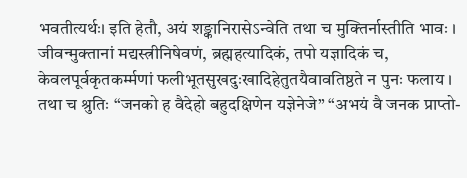भवतीत्यर्थः। इति हेतौ, अयं शङ्कानिरासेऽन्वेति तथा च मुक्तिर्नास्तीति भावः । जीवन्मुक्तानां मद्यस्त्रीनिषेवणं, ब्रह्महत्यादिकं, तपो यज्ञादिकं च, केवलपूर्वकृतकर्म्मणां फलीभूतसुखदुःखादिहेतुतयैवावतिष्ठते न पुनः फलाय । तथा च श्रुतिः “जनको ह वैदेहो बहुदक्षिणेन यज्ञेनेजे” “अभयं वै जनक प्राप्तो-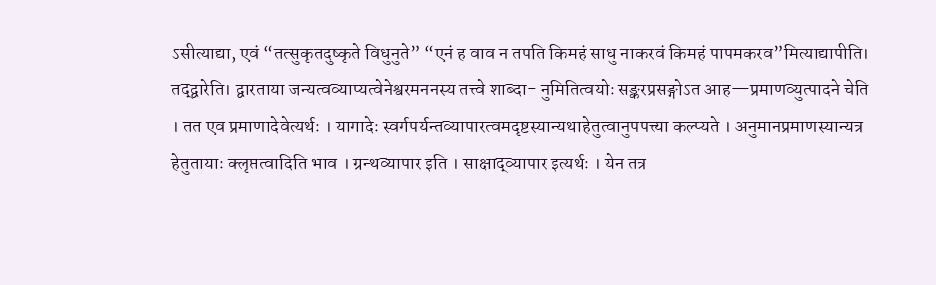ऽसीत्याद्या, एवं “तत्सुकृतदुष्कृते विधुनुते” “एनं ह वाव न तपति किमहं साधु नाकरवं किमहं पापमकरव”मित्याद्यापीति। तद्द्वारेति। द्वारताया जन्यत्वव्याप्यत्वेनेश्वरमननस्य तत्त्वे शाब्दा- नुमितित्वयोः सङ्करप्रसङ्गोऽत आह—प्रमाणव्युत्पादने चेति । तत एव प्रमाणादेवेत्यर्थः । यागादेः स्वर्गपर्यन्तव्यापारत्वमदृष्टस्यान्यथाहेतुत्वानुपपत्त्या कल्प्यते । अनुमानप्रमाणस्यान्यत्र हेतुतायाः क्लृप्तत्वादिति भाव । ग्रन्थव्यापार इति । साक्षाद्व्यापार इत्यर्थः । येन तत्र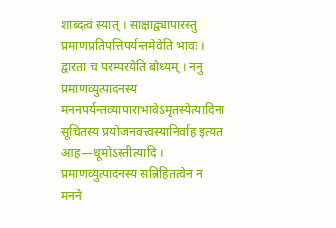शाब्दत्वं स्यात् । साक्षाद्व्यापारस्तु प्रमाणप्रतिपत्तिपर्यन्तमेवेति भावः । द्वारता च परम्परयेति बोध्यम् । ननु प्रमाणव्युत्पादनस्य मननपर्यन्तव्यापाराभावेऽमृतस्येत्यादिना सूचितस्य प्रयोजनवत्त्वस्यानिर्वाह इत्यत आह—धूमोऽस्तीत्यादि । प्रमाणव्युत्पादनस्य सन्निहितत्वेन न मनने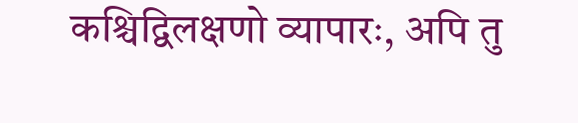कश्चिद्विलक्षणो व्यापारः, अपि तु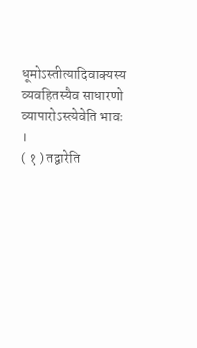धूमोऽस्तीत्यादिवाक्यस्य व्यवहितस्यैव साधारणो व्यापारोऽस्त्येवेति भावः ।
( १ ) तद्वारेति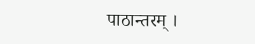पाठान्तरम् ।